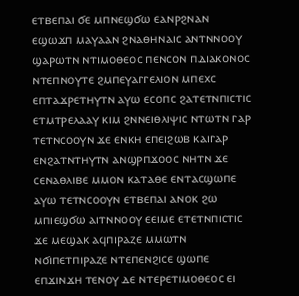ⲉⲧⲃⲉⲡⲁⲓ ϭⲉ ⲙⲡⲛⲉϣϭⲱ ⲉⲁⲛⲣϩⲛⲁⲛ ⲉϣⲱϫⲡ ⲙⲁⲩⲁⲁⲛ ϩⲛⲁⲑⲏⲛⲁⲓⲥ ⲁⲛⲧⲛⲛⲟⲟⲩ ϣⲁⲣⲱⲧⲛ ⲛⲧⲓⲙⲟⲑⲉⲟⲥ ⲡⲉⲛⲥⲟⲛ ⲡⲇⲓⲁⲕⲟⲛⲟⲥ ⲛⲧⲉⲡⲛⲟⲩⲧⲉ ϩⲙⲡⲉⲩⲁⲅⲅⲉⲗⲓⲟⲛ ⲙⲡⲉⲭⲥ ⲉⲡⲧⲁϫⲣⲉⲧⲏⲩⲧⲛ ⲁⲩⲱ ⲉⲥⲟⲡⲥ ϩⲁⲧⲉⲧⲛⲡⲓⲥⲧⲓⲥ ⲉⲧⲙⲧⲣⲉⲗⲁⲁⲩ ⲕⲓⲙ ϩⲛⲛⲉⲓⲑⲗⲓⲯⲓⲥ ⲛⲧⲱⲧⲛ ⲅⲁⲣ ⲧⲉⲧⲛⲥⲟⲟⲩⲛ ϫⲉ ⲉⲛⲕⲏ ⲉⲡⲉⲓϩⲱⲃ ⲕⲁⲓⲅⲁⲣ ⲉⲛϩⲁⲧⲛⲧⲏⲩⲧⲛ ⲁⲛϣⲣⲡϫⲟⲟⲥ ⲛⲏⲧⲛ ϫⲉ ⲥⲉⲛⲁⲑⲗⲓⲃⲉ ⲙⲙⲟⲛ ⲕⲁⲧⲁⲑⲉ ⲉⲛⲧⲁⲥϣⲱⲡⲉ ⲁⲩⲱ ⲧⲉⲧⲛⲥⲟⲟⲩⲛ ⲉⲧⲃⲉⲡⲁⲓ ⲁⲛⲟⲕ ϩⲱ ⲙⲡⲓⲉϣϭⲱ ⲁⲓⲧⲛⲛⲟⲟⲩ ⲉⲉⲓⲙⲉ ⲉⲧⲉⲧⲛⲡⲓⲥⲧⲓⲥ ϫⲉ ⲙⲉϣⲁⲕ ⲁϥⲡⲓⲣⲁⲍⲉ ⲙⲙⲱⲧⲛ ⲛϭⲓⲡⲉⲧⲡⲓⲣⲁⲍⲉ ⲛⲧⲉⲡⲉⲛϩⲓⲥⲉ ϣⲱⲡⲉ ⲉⲡϫⲓⲛϫⲏ ⲧⲉⲛⲟⲩ ⲇⲉ ⲛⲧⲉⲣⲉⲧⲓⲙⲟⲑⲉⲟⲥ ⲉⲓ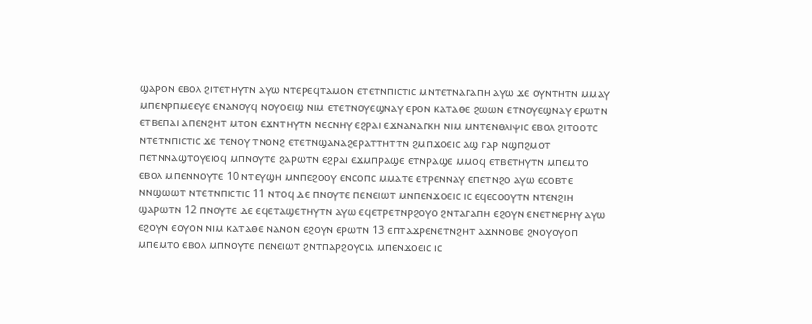ϣⲁⲣⲟⲛ ⲉⲃⲟⲗ ϩⲓⲧⲉⲧⲏⲩⲧⲛ ⲁⲩⲱ ⲛⲧⲉⲣⲉϥⲧⲁⲙⲟⲛ ⲉⲧⲉⲧⲛⲡⲓⲥⲧⲓⲥ ⲙⲛⲧⲉⲧⲛⲁⲅⲁⲡⲏ ⲁⲩⲱ ϫⲉ ⲟⲩⲛⲧⲏⲧⲛ ⲙⲙⲁⲩ ⲙⲡⲉⲛⲣⲡⲙⲉⲉⲩⲉ ⲉⲛⲁⲛⲟⲩϥ ⲛⲟⲩⲟⲉⲓϣ ⲛⲓⲙ ⲉⲧⲉⲧⲛⲟⲩⲉϣⲛⲁⲩ ⲉⲣⲟⲛ ⲕⲁⲧⲁⲑⲉ ϩⲱⲱⲛ ⲉⲧⲛⲟⲩⲉϣⲛⲁⲩ ⲉⲣⲱⲧⲛ ⲉⲧⲃⲉⲡⲁⲓ ⲁⲡⲉⲛϩⲏⲧ ⲙⲧⲟⲛ ⲉϫⲛⲧⲏⲩⲧⲛ ⲛⲉⲥⲛⲏⲩ ⲉϩⲣⲁⲓ ⲉϫⲛⲁⲛⲁⲅⲕⲏ ⲛⲓⲙ ⲙⲛⲧⲉⲛⲑⲗⲓⲯⲓⲥ ⲉⲃⲟⲗ ϩⲓⲧⲟⲟⲧⲥ ⲛⲧⲉⲧⲛⲡⲓⲥⲧⲓⲥ ϫⲉ ⲧⲉⲛⲟⲩ ⲧⲛⲟⲛϩ ⲉⲧⲉⲧⲛϣⲁⲛⲁϩⲉⲣⲁⲧⲧⲏⲧⲧⲛ ϩⲙⲡϫⲟⲉⲓⲥ ⲁϣ ⲅⲁⲣ ⲛϣⲡϩⲙⲟⲧ ⲡⲉⲧⲛⲛⲁϣⲧⲟⲩⲉⲓⲟϥ ⲙⲡⲛⲟⲩⲧⲉ ϩⲁⲣⲱⲧⲛ ⲉϩⲣⲁⲓ ⲉϫⲙⲡⲣⲁϣⲉ ⲉⲧⲛⲣⲁϣⲉ ⲙⲙⲟϥ ⲉⲧⲃⲉⲧⲏⲩⲧⲛ ⲙⲡⲉⲙⲧⲟ ⲉⲃⲟⲗ ⲙⲡⲉⲛⲛⲟⲩⲧⲉ 10 ⲛⲧⲉⲩϣⲏ ⲙⲛⲡⲉϩⲟⲟⲩ ⲉⲛⲥⲟⲡⲥ ⲙⲙⲁⲧⲉ ⲉⲧⲣⲉⲛⲛⲁⲩ ⲉⲡⲉⲧⲛϩⲟ ⲁⲩⲱ ⲉⲥⲟⲃⲧⲉ ⲛⲛϣⲱⲱⲧ ⲛⲧⲉⲧⲛⲡⲓⲥⲧⲓⲥ 11 ⲛⲧⲟϥ ⲇⲉ ⲡⲛⲟⲩⲧⲉ ⲡⲉⲛⲉⲓⲱⲧ ⲙⲛⲡⲉⲛϫⲟⲉⲓⲥ ⲓⲥ ⲉϥⲉⲥⲟⲟⲩⲧⲛ ⲛⲧⲉⲛϩⲓⲏ ϣⲁⲣⲱⲧⲛ 12 ⲡⲛⲟⲩⲧⲉ ⲇⲉ ⲉϥⲉⲧⲁϣⲉⲧⲏⲩⲧⲛ ⲁⲩⲱ ⲉϥⲉⲧⲣⲉⲧⲛⲣϩⲟⲩⲟ ϩⲛⲧⲁⲅⲁⲡⲏ ⲉϩⲟⲩⲛ ⲉⲛⲉⲧⲛⲉⲣⲏⲩ ⲁⲩⲱ ⲉϩⲟⲩⲛ ⲉⲟⲩⲟⲛ ⲛⲓⲙ ⲕⲁⲧⲁⲑⲉ ⲛⲁⲛⲟⲛ ⲉϩⲟⲩⲛ ⲉⲣⲱⲧⲛ 13 ⲉⲡⲧⲁϫⲣⲉⲛⲉⲧⲛϩⲏⲧ ⲁϫⲛⲛⲟⲃⲉ ϩⲛⲟⲩⲟⲩⲟⲡ ⲙⲡⲉⲙⲧⲟ ⲉⲃⲟⲗ ⲙⲡⲛⲟⲩⲧⲉ ⲡⲉⲛⲉⲓⲱⲧ ϩⲛⲧⲡⲁⲣϩⲟⲩⲥⲓⲁ ⲙⲡⲉⲛϫⲟⲉⲓⲥ ⲓⲥ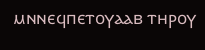ⲙⲛⲛⲉϥⲡⲉⲧⲟⲩⲁⲁⲃ ⲧⲏⲣⲟⲩ